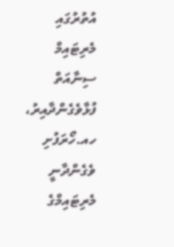އުތުރުގައި މެރިޓައިމް ސިނާއަތް ފުޅާވެގެންދާއިރު، ހއ.ހޯރަފުށި ވެގެންދާނީ މެރިޓައިމްގެ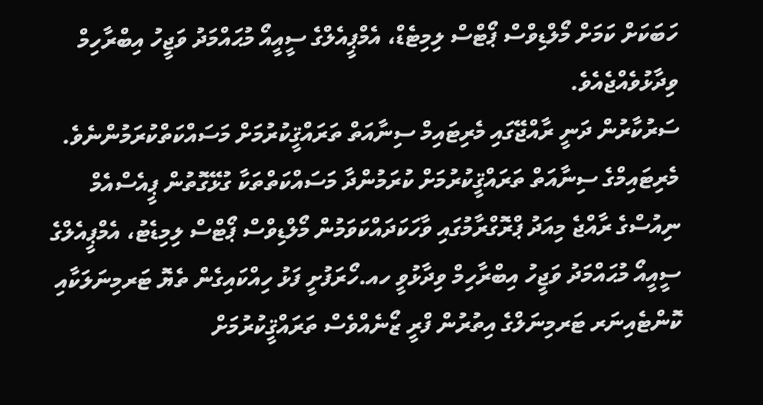ހަބަކަށް ކަމަށް މޯލްޑިވްސް ޕޯޓްސް ލިމިޓެޑް، އެމްޕީއެލްގެ ސީއީއޯ މުޙައްމަދު ވަޖީހު އިބްރާހިމް ވިދާޅުވެއްޖެއެވެ.
ސަރުކާރުން ދަނީ ރާއްޖޭގައި މެރިޓައިމް ސިނާއަތް ތަރައްޤީކުރުމަށް މަސައްކަތްކުރަމުންނެވެ.
މެރިޓައިމްގެ ސިނާއަތް ތަރައްޤީކުރުމަށް ކުރަމުންދާ މަސައްކަތްތަކާ ގުޅޭގޮތުން ޕީއެސްއެމް ނިއުސްގެ ރާއްޖެ މިއަދު ޕްރޮގްރާމުގައި ވާހަކަދައްކަވަމުން މޯލްޑިވްސް ޕޯޓްސް ލިމިޑެޓު، އެމްޕީއެލްގެ ސީއީއޯ މުޙައްމަދު ވަޖީހު އިބްރާހިމް ވިދާޅުވީ ހއ.ހޯރަފުށީ ފަޅު ހިއްކައިގެން ތެޔޮ ޓަރމިނަލަކާއި ކޮންޓެއިނަރ ޓަރމިނަލްގެ އިތުރުން ފްރީ ޒޯނެއްވެސް ތަރައްޤީކުރުމަށް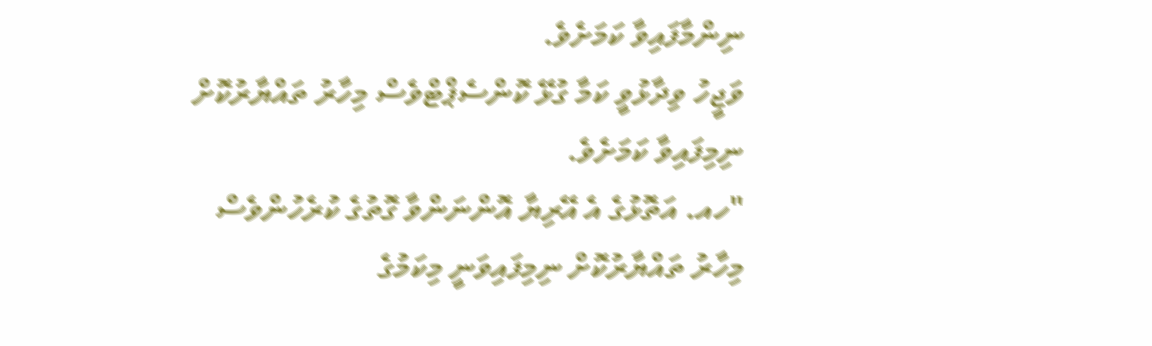ނިންމާފައިވާ ކަމަށެވެ.
ވަޖީހު ވިދާޅުވީ ކަމާ ގުޅޭ ކޮންސެޕްޓްވެސް މިހާރު ތައްޔާރުކޮށް ނިމިފައިވާ ކަމަށެވެ.
"ހއ. އަތޮޅުގެ އެ އޭރިޔާ އޮންނަންވާ ގޮތުގެ ކުރެހުންވެސް މިހާރު ތައްޔާރުކޮށް ނިމިފައިވަނީ މިކަމުގެ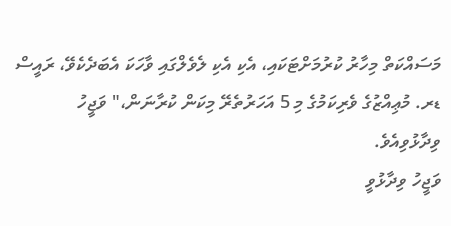މަސައްކަތް މިހާރު ކުރުމަށްޓަކައި، އެކި އެކި ލެވެލްގައި ވާހަކަ އެބަދެކެވޭ، ރައީސް ޑރ. މުޢިއްޒުގެ ވެރިކަމުގެ މި 5 އަހަރުތެރޭ މިކަން ކުރާނަން،" ވަޖީހު ވިދާޅުވިއެވެ.
ވަޖީހު ވިދާޅުވީ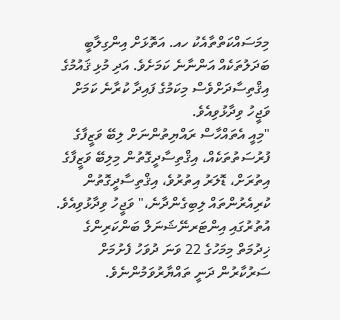މިމަސައްކަތްތާއެކު ހއ. އަތޮޅަށް އިންގިލާބީ ބަދަލުތަކެއް އަންނާނެ ކަމަށެވެ. އަދި މުޅި ޤައުމުގެ އިޤްތިސާދަށްވެސް މިކަމުގެ ފައިދާ ކުރާނެ ކަމަށް ވަޖީހު ވިދާޅުވިއެވެ.
"މިއީ އެތައްހާސް ރައްޔިތުންނަށް ލިބޭ ވަޒީފާގެ ފުރުސަތުތަކެއް، އިޤްތިސާދީގޮތުން މިލިބޭ ވަޒީފާގެ އިތުރަށް، ޑޮލަރު އިތުރުވެ، އިޤްތިސާދީގޮތުން ކުރިއެރުންތައް ލިބިގެންދާނެ،" ވަޖީހު ވިދާޅުވިއެވެ.
އުތުރުގައި އިންޓަރނޭޝަނަލް ބަންކަރިންގެ ޚިދުމަތް މިމަހުގެ 22 ވަނަ ދުވަހު ފެށުމަށް ސަރުކާރުން ދަނީ ތައްޔާރުވަމުންނެވެ.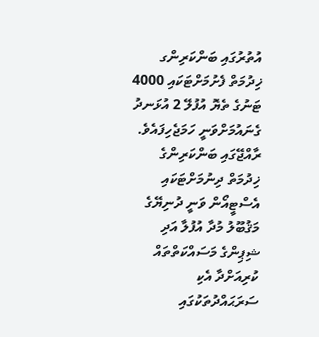އުތުރުގައި ބަންކަރިންގ ޚިދުމަތް ފެށުމަށްޓަކައި 4000 ޓަނުގެ ތެޔޮ އުފުލޭ 2 އުޅަނދު ގެނައުމަށްވަނީ ހަމަޖެހިފައެވެ.
ރާއްޖޭގައި ބަންކަރިންގެ ޚިދުމަތް ދިނުމަށްޓަކައި އެސްޓީއޯން ވަނީ ދުނިޔޭގެ މަޤުބޫލު މުދާ އުފުލާ އަދި ޝިޕިންގެ މަސައްކަތްތައް ކުރިއަށްދާ އެކި ސަރަޙައްދުތަކުގައި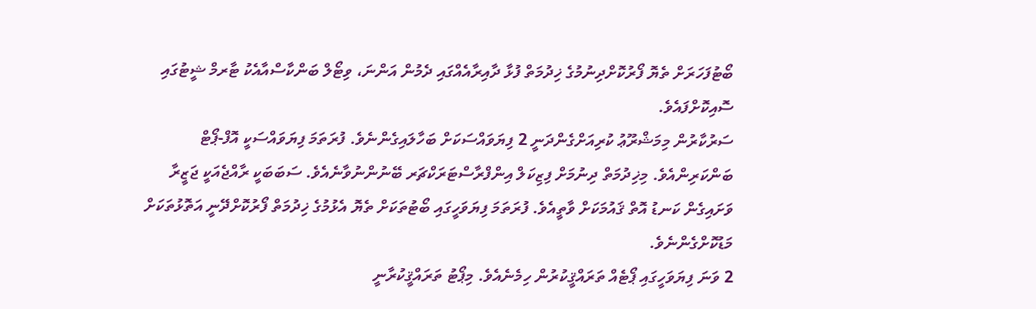ބޯޓުފަހަރަށް ތެޔޮ ފޯރުކޮށްދިނުމުގެ ޚިދުމަތް ފުޅާ ދާއިރާއެއްގައި ދެމުން އަންނަ، ވިޓޯލް ބަންކާސްއާއެކު ޓާރމް ޝީޓުގައި ސޮއިކޮށްފައެވެ.
ސަރުކާރުން މިމަޝްރޫޢު ކުރިއަށްގެންދަނީ 2 ފިޔަވައްސަކަށް ބަހާލައިގެންނެވެ. ފުރަތަމަ ފިޔަވައްސަކީ އޮފް-ޕޯޓް ބަންކަރިންއެވެ. މިޚިދުމަތް ދިނުމަށް ފިޒިކަލް އިންފްރާސްޓަރަކްޗަރ ބޭނުންނުވާނެއެވެ. ސަބަބަކީ ރާއްޖެއަކީ ޖަޒީރާ ވަށައިގެން ކަނޑު އޮތް ޤައުމަކަށް ވާތީއެވެ. ފުރަތަމަ ފިޔަވަހީގައި ބޯޓުތަކަށް ތެޔޮ އެޅުމުގެ ޚިދުމަތް ފޯރުކޮށްދޭނީ އަތޮޅުތަކަށް މަޑުކޮށްގެންނެވެ.
2 ވަނަ ފިޔަވަހީގައި ޕޯޓެއް ތަރައްޤީކުރުން ހިމެނެއެވެ. މިޕޯޓު ތަރައްޤީކުރާނީ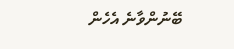ބޭނުންވާނެ އެހެން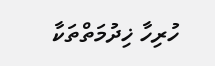ހުރިހާ ޚިދުމަތްތަކާ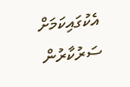އެކުގައިކަމަށް ސަރުކާރުން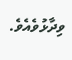ވިދާޅުވެއެވެ.